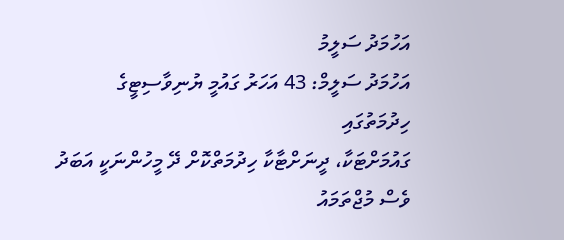އަހުމަދު ސަލީމު
އަހުމަދު ސަލީމް: 43 އަހަރު ގައުމީ ޔުނިވާސިޓީގެ ހިދުމަތުގައި
ގައުމަށްޓަކާ، ދީނަށްޓާކާ ހިދުމަތްކޮށް ދޭ މީހުންނަކީ އަބަދު ވެސް މުޖްތަމައު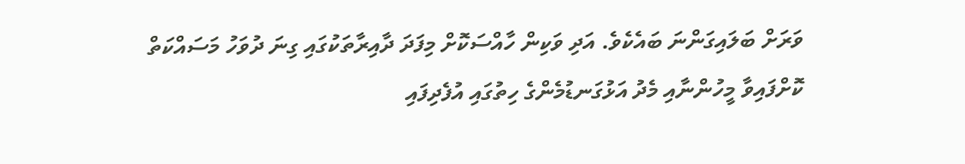ވަރަށް ބަލައިގަންނަ ބައެކެވެ. އަދި ވަކިން ހާއްސަކޮށް މިފަދަ ދާއިރާތަކުގައި ގިނަ ދުވަހު މަސައްކަތް ކޮށްފައިވާ މީހުންނާއި މެދު އަޅުގަނޑުމެންގެ ހިތުގައި އުފެދިފައި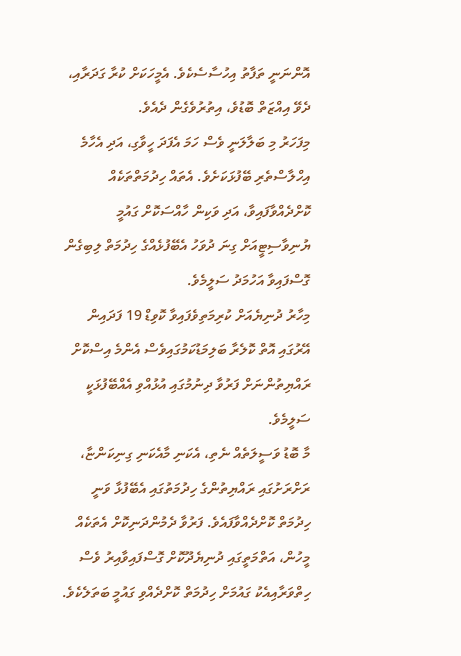އޮންނަނީ ތަފާތު އިހުސާސެކެވެ. އެމީހަކަށް ކުރާ ގަދަރާއި، ދެވޭ އިއްޒަތް ބޮޑުވެ، އިތުރުވެގެން ދެއެވެ.
މިފަހަރު މި ބަލާލަނީ ވެސް ހަމަ އެފަދަ ހީވާގި، އަދި އެހާމެ އިހްލާސްތެރި ބޭފުޅަކަށެވެ. އެތައް ހިދުމަތްތަކެއް ކޮށްދެއްވާފައިވާ، އަދި ވަކިން ހާއްސަކޮށް ގައުމީ ޔުނިވާސިޓީއަށް ގިނަ ދުވަހު އެބޭފުޅެއްގެ ހިދުމަތް ލިބިގެން ގޮސްފައިވާ އަހުމަދު ސަލީމެވެ.
މިހާރު ދުނިޔެއަށް ކުރިމަތިވެފައިވާ ކޮވިޑް 19 ފަދައިން އޭރުގައި އޮތް ކޮލެރާ ބަލިމަޑުކަމުގައިވެސް އެންމެ އިސްކޮށް ރައްޔިތުންނަށް ފަރުވާ ދިނުމުގައި އުޅުއްވި އެއްބޭފުޅަކީ ސަލީމެވެ.
މާ ބޮޑު ވަސީލަތެއް ނެތި، އެކަނި މާއެކަނި ގިނިކަންޏާ، ރަށްރަށުގައި ރައްޔިތުންގެ ހިދުމަތުގައި އެބޭފުޅާ ވަނީ ހިދުމަތް ކޮށްދެއްވާފައެވެ. ފަރުވާ ދެމުންދަނިކޮށް އެތަކެއް މީހުން، އަތްމަތީގައި ދުނިޔެދޫކޮށް ގޮސްފައިވާއިރު ވެސް ހިތްވަރާއިއެކު ގައުމަށް ހިދުމަތް ކޮށްދެއްވި ގައުމީ ބަތަލެކެވެ.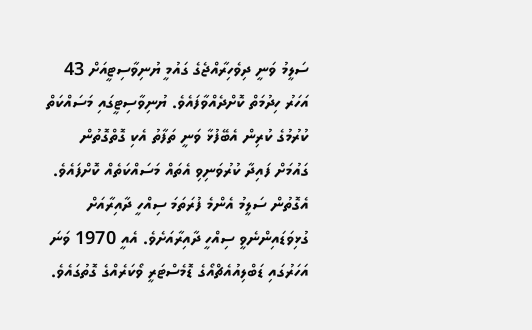ސަލީމު ވަނީ ދިވެހިރާއްޖެގެ ގައުމީ ޔުނިވާސިޓީއަށް 43 އަހަރު ހިދުމަތް ކޮށްދެއްވާފައެވެ. ޔުނިވާސިޓީގައި މަސައްކަތް ކުރުމުގެ ކުރިން އެބޭފުޅާ ވަނީ ތަފާތު އެކި ގޮތްގޮތުން ގައުމަށް ފައިދާ ކުރުވަނިވި އެތައް މަސައްކަތެއް ކޮށްފައެވެ.
އެގޮތުން ސަލީމު އެންމެ ފުރަތަމަ ސިއްހީ ދާއިރާއަށް ގުޅިވަޑައިންނެވީ ސިއްހީ ދާއިރާއަށެވެ. އެއީ 1970 ވަނަ އަހަރުގައި ޑަބްލިއުއެޗްއޯގެ ޑޮމެސްޓަރީ ވޯކަރެއްގެ ގޮތުގައެވެ.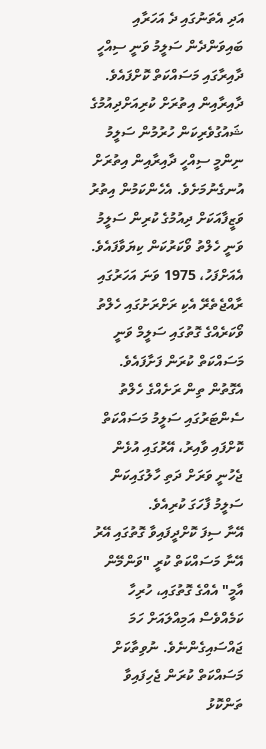އަދި އެތަނުގައި ދެ އަހަރާއި ބައިވަންދެން ސަލީމު ވަނީ ސިއްހީ ދާއިރާގައި މަސައްކަތް ކޮށްފައެވެ.
ދާއިރާއިން އިތުރަށް ކުރިއަށްދިއުމުގެ ޝައުގުވެރިކަން ހުރުމުން ސަލީމު ނިންމީ ސިއްހީ ދާއިރާއިން އިތުރަށް އުނގެނުމަށެވެ. އެހެންކަމުން އިތުރު ވަޒީފާއަކަށް ދިއުމުގެ ކުރިން ސަލީމު ވަނީ ހެލްތު ވޯކަރުކަން ކިޔަވާފައެވެ.
އެއަށްފަހު، 1975 ވަނަ އަހަރުގައި ރާއްޖެތެރޭ އެކި ރަށްރަށުގައި ހެލްތު ވޯކަރެއްގެ ގޮތުގައި ސަލީމް ވަނީ މަސައްކަތް ކުރަން ފަށާފައެވެ. އެގޮތުން ތިން ރަށެއްގެ ހެލްތު ސެންޓަރުގައި ސަލީމު މަސައްކަތް ކޮށްފައި ވާއިރު، އޭރުގައި އުޅެން ޖެހުނީ ވަރަށް ދަތި ހާލުގައިކަން ސަލީމު ފާހަގަ ކުރިއެވެ.
އޭނާ ސިފަ ކޮށްދީފައިވާ ގޮތުގައި އޭރު އޭނާ މަސައްކަތް ކުރީ "ވަންމޭން އާމީ" އެއްގެ ގޮތުގައި، ހުރިހާ ކަމެއްވެސް އަމިއްލައަށް ހަމަ ޖައްސައިގެންނެވެ. ނުވިތާކަށް މަސައްކަތް ކުރަން ޖެހިފައިވާ ތަންކޮޅު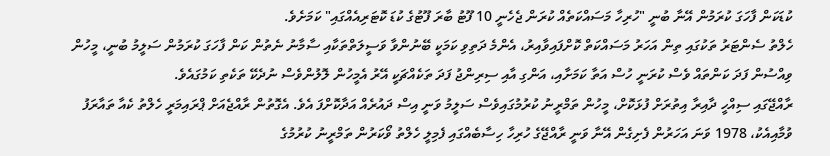ކުޑަކަން ފާހަގަ ކުރަމުން އޭނާ ބުނީ "ހުރިހާ މަސައްކަތެއް ކުރަން ޖެހެނީ 10 ފޫޓު ބާރަ ފޫޓުގެ ކުޑަ ކޮޓަރިއެއްގައި" ކަމަށެވެ.
ހެލްތު ސެންޓަރު ތަކުގައި ތިން އަހަރު މަސައްކަތް ކޮށްފައިވާއިރު، އެންމެ ދަތިވި ކަމަކީ ބޭނުންވާ ވަސީލަތްތަކާއި ސާމާނު ނެތުން ކަން ފާހަގަ ކުރަމުން ސަލީމު ބުނީ، މީހުން ވިއްސުން ފަދަ ކަންތައް ވެސް ކުރަނީ ހުސް އަތާ ކަމަށާއި، އަންގި އާއި ސިރިންޖު ފަދަ ތަކެއްޗަކީ އޭރު އެމީހުން ލޮލުންވެސް ނުދެކޭ ތަކެތި ކަމުގައެވެ.
ރާއްޖޭގައި ސިއްހީ ދާއިރާ އިތުރަށް ފުޅަކޮށް، މީހުން ތަމްރީނު ކުރުމުގައިވެސް ސަލީމު ވަނީ އިސް ދައުރެއް އަދާކޮށްފަ އެވެ. އެގޮތުން ރާއްޖެއަށް ޕްރައިމަރީ ހެލްތު ކެއާ ތައާރަފު ވުމާއިއެކު، 1978 ވަނަ އަހަރުން ފެށިގެން އޭނާ ވަނީ ރާއްޖޭގެ ހުރިހާ ހިސާބެއްގައި ފެމިލީ ހެލްތު ވޯކަރުން ތަމްރީނު ކުރުމުގެ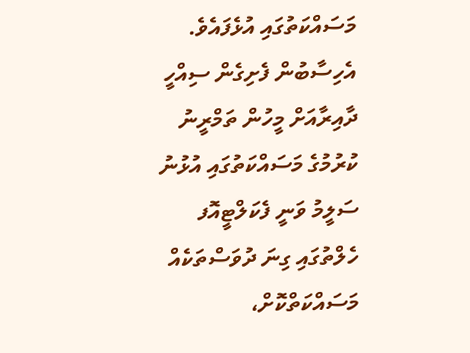މަސައްކަތުގައި އުޅެފައެވެ.
އެހިސާބުން ފެށިގެން ސިއްހީ ދާއިރާއަށް މީހުން ތަމްރީނު ކުރުމުގެ މަސައްކަތުގައި އުޅުނު ސަލީމު ވަނީ ފެކަލްޓީއޮފ ހެލްތުގައި ގިނަ ދުވަސްތަކެއް މަސައްކަތްކޮށް،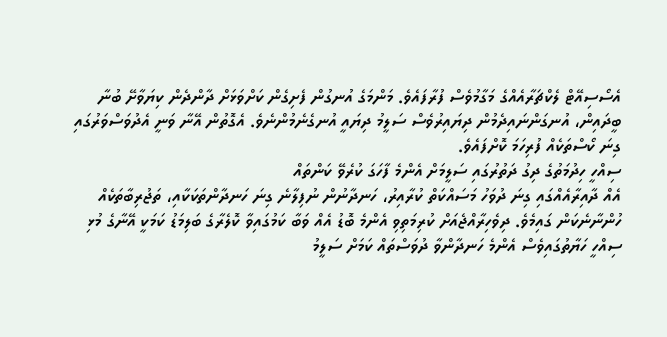އެސޯސިއޭޓް ލެކްޗަރާއެއްގެ މަގާމުވެސް ފުރާފައެވެ. މަންމަގެ އުނގުން ފެށިގެން ކަށްވަޅަށް ދާންދެން ކިޔަވާށޭ ބުނާ ބީދައިން، އުނގަންނައިދެމުން ދިޔައިރުވެސް ސަލީމު ދިޔައީ އުނގެނެމުންނެވެ. އެގޮތުން އޭނާ ވަނީ އެދުވަސްވަރުގައި ގިނަ ކޯސްތަކެއް ފުރިހަމަ ކޮށްފައެވެ.
ސިއްހީ ހިދުމަތުގެ ދިގު ދަތުރުގައި ސަލީމަށް އެންމެ ފާހަގަ ކުރެވޭ ކަންތައް
އެއް ދާއިރާއެއްގައި ގިނަ ދުވަހު މަސައްކަތް ކުރާއިރު، ހަނދާނުން ނުފިލާނެ ގިނަ ހަނދާންތަކަކާއި، ތަޖުރިބާތަކެއް ހުންނާނެކަން ގައިމެވެ. ދިވެހިރާއްޖެއަށް ކުރިމަތިވި އެންމެ ބޮޑު އެއް ވަބާ ކަމުގައިވާ ކޮލެރާގެ ބަލިމަޑު ކަމަކީ އޭނާގެ މުޅި ސިއްހީ ހަޔާތުގައިވެސް އެންމެ ހަނދާންވާ ދުވަސްތައް ކަމަށް ސަލީމު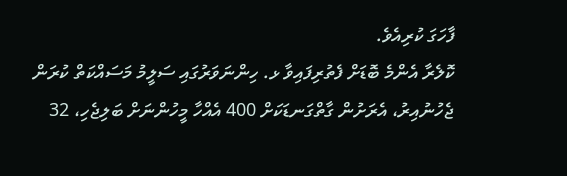ފާހަގަ ކުރިއެވެ.
ކޮލެރާ އެންމެ ބޮޑަށް ފެތުރިފައިވާ ޅ. ހިންނަވަރުގައި ސަލީމު މަސައްކަތް ކުރަން ޖެހުނުއިރު، އެރަށުން ގާތްގަނޑަކަށް 400 އެއްހާ މީހުންނަށް ބަލިޖެހި، 32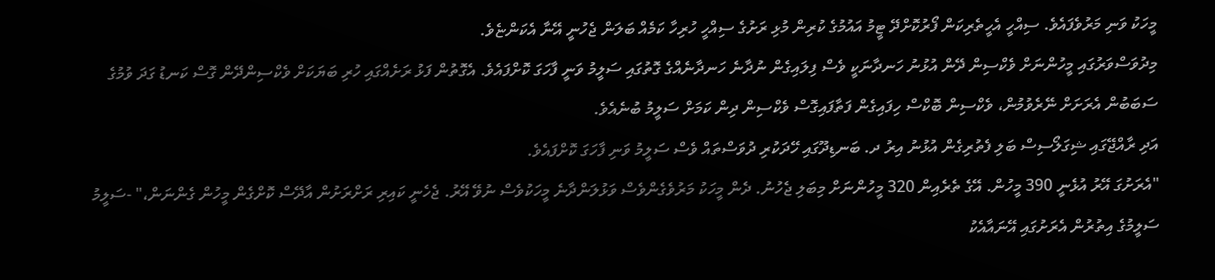މީހަކު ވަނި މަރުވެފައެވެ. ސިއްހީ އެހީތެރިކަން ފޯރުކޮށްދޭ ޓީމު އައުމުގެ ކުރިން މުޅި ރަށުގެ ސިއްހީ ހުރިހާ ކަމެއް ބަލަން ޖެހުނީ އޭނާ އެކަންޏެވެ.
މިދުވަސްވަރުގައި މީހުންނަށް ވެކްސިން ދޭން އުޅުނު ހަނދާނަކީ ވެސް ފިލައިގެން ނުދާނެ ހަނދާނެއްގެ ގޮތުގައި ސަލީމު ވަނީ ފާހަގަ ކޮށްފައެވެ. އެގޮތުން ފަޅު ރަށެއްގައި ހުރި ބަޔަކަށް ވެކްސިންދޭން ގޮސް ކަނޑު ގަދަ ވުމުގެ ސަބަބުން އެރަށަށް ނޭރެވުމުން، ވެކްސިން ބޮކްސް ހިފައިގެން ފަތާފައިގޮސް ވެކްސިން ދިން ކަމަށް ސަލީމު ބުނެއެވެ.
އަދި ރާއްޖޭގައި ޝިގަލޯސިސް ބަލި ފެތުރިގެން އުޅުނު އިރު ދ. ބަނޑިދޫގައި ހޭދަކުރި ދުވަސްތައް ވެސް ސަލީމު ވަނި ފާހަގަ ކޮށްފައެވެ.
"އެރަށުގަ އޭރު އުޅެނީ 390 މީހުން. އޭގެ ތެރެއިން 320 މީހުންނަށް މިބަލި ޖެހުނު. ދެން މީހަކު މަރުވެގެންވެސް ވަޅުލަންދާނެ މީހަކުވެސް ނުވޭ އޭރު. ޖެހެނީ ކައިރި ރަށްރަށުން އާދޭސް ކޮށްގެން މީހުން ގެންނަން،" -ސަލީމު
ސަލީމުގެ އިތުރުން އެރަށުގައި އޭނައާއެކު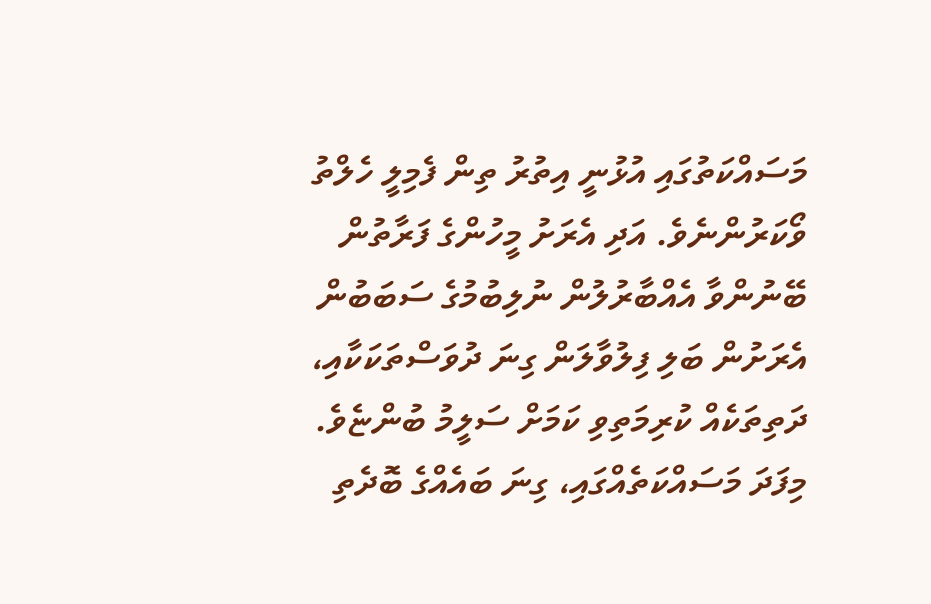މަސައްކަތުގައި އުޅުނީ އިތުރު ތިން ފެމިލީ ހެލްތު ވޯކަރުންނެވެ. އަދި އެރަށު މީހުންގެ ފަރާތުން ބޭނުންވާ އެއްބާރުލުން ނުލިބުމުގެ ސަބަބުން އެރަށުން ބަލި ފިލުވާލަން ގިނަ ދުވަސްތަކަކާއި، ދަތިތަކެއް ކުރިމަތިވި ކަމަށް ސަލީމު ބުންޏެވެ.
މިފަދަ މަސައްކަތެއްގައި، ގިނަ ބައެއްގެ ބޮދެތި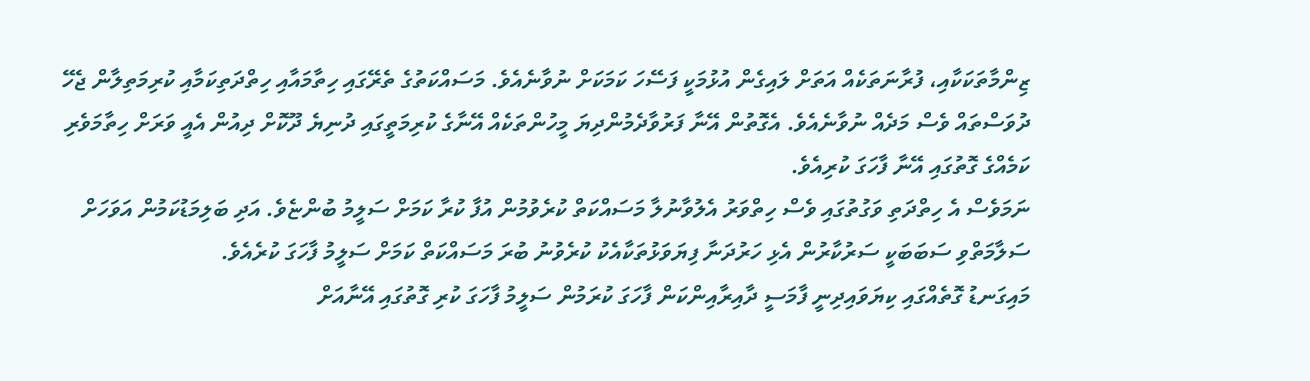ޒިންމާތަކަކާއި، ފުރާނަތަކެއް އަތަށް ލައިގެން އުޅުމަކީ ފަސޭހަ ކަމަކަށް ނުވާނެއެވެ. މަސައްކަތުގެ ތެރޭގައި ހިތާމައާއި ހިތްދަތިކަމާއި ކުރިމަތިލާން ޖެހޭ ދުވަސްތައް ވެސް މަދެއް ނުވާނެއެވެ. އެގޮތުން އޭނާ ފަރުވާދެމުންދިޔަ މީހުންތަކެއް އޭނާގެ ކުރިމަތީގައި ދުނިޔެ ދޫކޮށް ދިއުން އެއީ ވަރަށް ހިތާމަވެރި ކަމެއްގެ ގޮތުގައި އޭނާ ފާހަގަ ކުރިއެވެ.
ނަމަވެސް އެ ހިތްދަތި ވަގުތުގައި ވެސް ހިތްވަރު އެލުވާނުލާ މަސައްކަތް ކުރެވުމުން އުފާ ކުރާ ކަމަށް ސަލީމު ބުންޏެވެ. އަދި ބަލިމަޑުކަމުން އަވަހަށް ސަލާމަތްވި ސަބަބަކީ ސަރުކާރުން އެޅި ހަރުދަނާ ފިޔަވަޅުތަކާއެކު ކުރެވުނު ބުރަ މަސައްކަތް ކަމަށް ސަލީމު ފާހަގަ ކުރެއެވެ.
މައިގަނޑު ގޮތެއްގައި ކިޔަވައިދިނީ ފާމަސީ ދާއިރާއިންކަން ފާހަގަ ކުރަމުން ސަލީމު ފާހަގަ ކުރި ގޮތުގައި އޭނާއަށް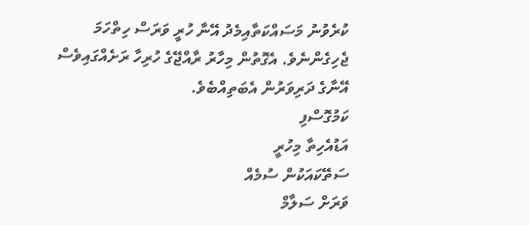ކުރެވުނު މަސައްކަތާއިމެދު އޭނާ ހުރީ ވަރަސް ހިތްހަމަ ޖެހިގެންނެވެ. އެގޮތުން މިހާރު ރާއްޖޭގެ ހުރިހާ ރަށެއްގައިވެސް އޭނާގެ ދަރިވަރުން އެބަތިއްބެވެ.
ކަމުގޮސްފި
އަޑުއެހިތާ މިހުރީ
ސަތޭކައަކުން ސުމެއް
ވަރަށް ސަލާމް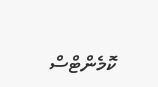ކޮމެންޓްސް